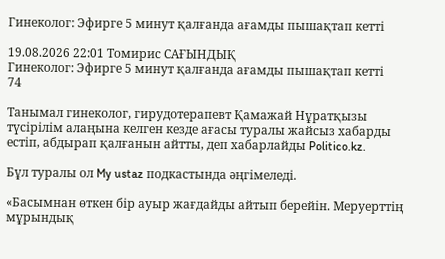Гинеколог: Эфирге 5 минут қалғанда ағамды пышақтап кетті

19.08.2026 22:01 Томирис САҒЫНДЫҚ
Гинеколог: Эфирге 5 минут қалғанда ағамды пышақтап кетті
74

Танымал гинеколог, гирудотерапевт Қамажай Нұратқызы түсірілім алаңына келген кезде ағасы туралы жайсыз хабарды естіп, абдырап қалғанын айтты, деп хабарлайды Politico.kz.

Бұл туралы ол My ustaz подкастында әңгімеледі.

«Басымнан өткен бір ауыр жағдайды айтып берейін. Меруерттің мұрындық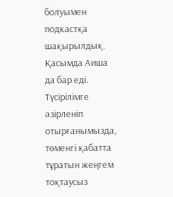болуымен подкастқа шақырылдық. Қасымда Аиша да бар еді. Түсірілімге әзірленіп отырғанымызда, төменгі қабатта тұратын жеңгем тоқтаусыз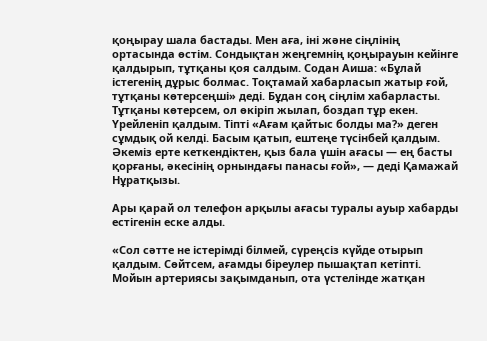қоңырау шала бастады. Мен аға, іні және сіңлінің ортасында өстім. Сондықтан жеңгемнің қоңырауын кейінге қалдырып, тұтқаны қоя салдым. Содан Аиша: «Бұлай істегенің дұрыс болмас. Тоқтамай хабарласып жатыр ғой, тұтқаны көтерсеңші» деді. Бұдан соң сіңлім хабарласты. Тұтқаны көтерсем, ол өкіріп жылап, боздап тұр екен. Үрейленіп қалдым. Тіпті «Ағам қайтыс болды ма?» деген сұмдық ой келді. Басым қатып, ештеңе түсінбей қалдым. Әкеміз ерте кеткендіктен, қыз бала үшін ағасы — ең басты қорғаны, әкесінің орнындағы панасы ғой», — деді Қамажай Нұратқызы.

Ары қарай ол телефон арқылы ағасы туралы ауыр хабарды естігенін еске алды.

«Сол сәтте не істерімді білмей, сүреңсіз күйде отырып қалдым. Сөйтсем, ағамды біреулер пышақтап кетіпті. Мойын артериясы зақымданып, ота үстелінде жатқан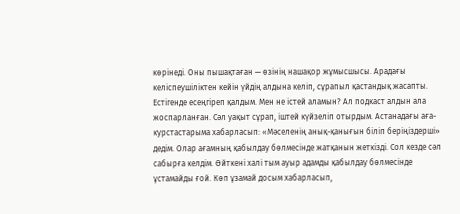көрінеді. Оны пышақтаған — өзінің нашақор жұмысшысы. Арадағы келіспеушіліктен кейін үйдің алдына келіп, сұрапыл қастандық жасапты. Естігенде есеңгіреп қалдым. Мен не істей аламын? Ал подкаст алдын ала жоспарланған. Сәл уақыт сұрап, іштей күйзеліп отырдым. Астанадағы аға-курстастарыма хабарласып: «Мәселенің анық-қанығын біліп беріңіздерші» дедім. Олар ағамның қабылдау бөлмесінде жатқанын жеткізді. Сол кезде сәл сабырға келдім. Өйткені халі тым ауыр адамды қабылдау бөлмесінде ұстамайды ғой. Көп ұзамай досым хабарласып,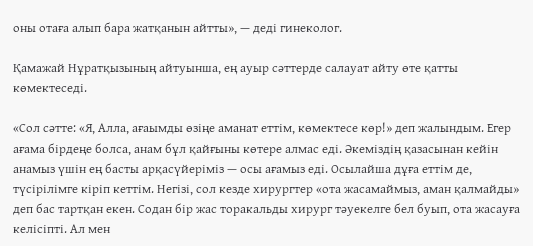оны отаға алып бара жатқанын айтты», — деді гинеколог.

Қамажай Нұратқызының айтуынша, ең ауыр сәттерде салауат айту өте қатты көмектеседі.

«Сол сәтте: «Я, Алла, ағаымды өзіңе аманат еттім, көмектесе көр!» деп жалындым. Егер ағама бірдеңе болса, анам бұл қайғыны көтере алмас еді. Әкеміздің қазасынан кейін анамыз үшін ең басты арқасүйеріміз — осы ағамыз еді. Осылайша дұға еттім де, түсірілімге кіріп кеттім. Негізі, сол кезде хирургтер «ота жасамаймыз, аман қалмайды» деп бас тартқан екен. Содан бір жас торакальды хирург тәуекелге бел буып, ота жасауға келісіпті. Ал мен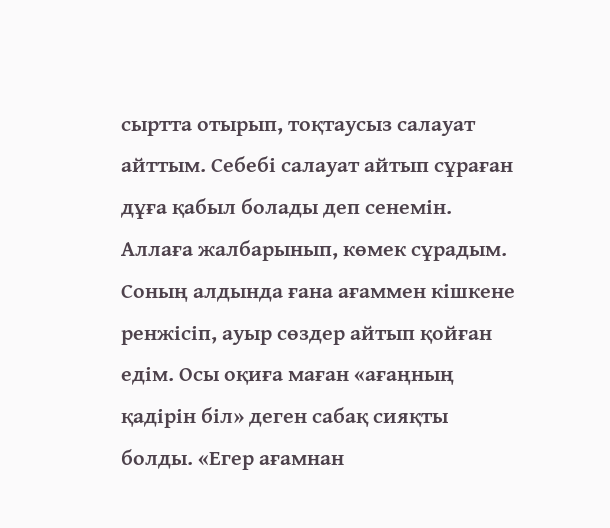сыртта отырып, тоқтаусыз салауат айттым. Себебі салауат айтып сұраған дұға қабыл болады деп сенемін. Аллаға жалбарынып, көмек сұрадым. Соның алдында ғана ағаммен кішкене ренжісіп, ауыр сөздер айтып қойған едім. Осы оқиға маған «ағаңның қадірін біл» деген сабақ сияқты болды. «Егер ағамнан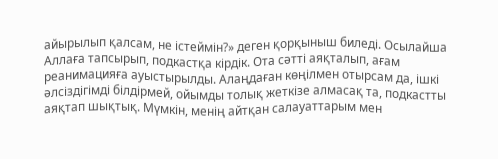айырылып қалсам, не істеймін?» деген қорқыныш биледі. Осылайша Аллаға тапсырып, подкастқа кірдік. Ота сәтті аяқталып, ағам реанимацияға ауыстырылды. Алаңдаған көңілмен отырсам да, ішкі әлсіздігімді білдірмей, ойымды толық жеткізе алмасақ та, подкастты аяқтап шықтық. Мүмкін, менің айтқан салауаттарым мен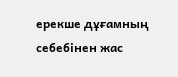ерекше дұғамның себебінен жас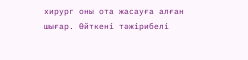хирург оны ота жасауға алған шығар. Өйткені тәжірибелі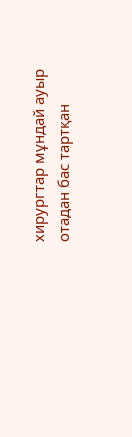хирургтар мұндай ауыр отадан бас тартқан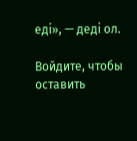еді», — деді ол.

Войдите, чтобы оставить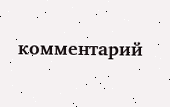комментарий